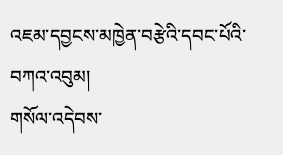འཇམ་དབྱངས་མཁྱེན་བརྩེའི་དབང་པོའི་བཀའ་འབུམ།
གསོལ་འདེབས་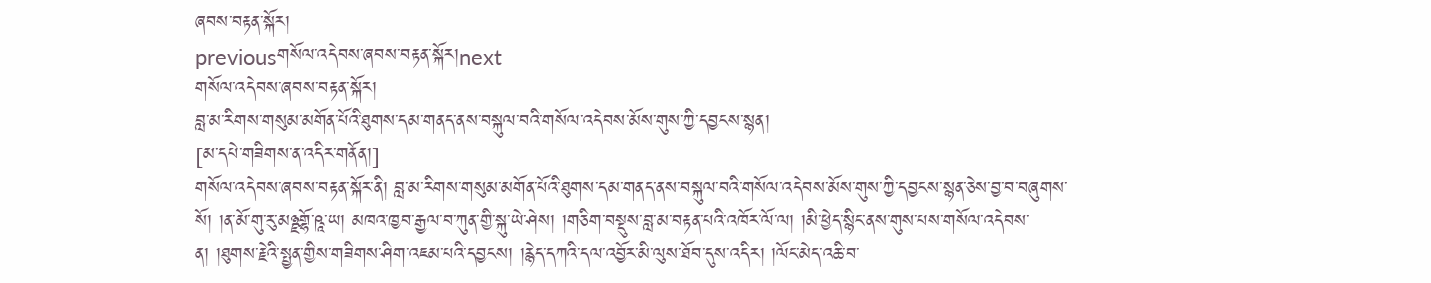ཞབས་བརྟན་སྐོར།
previousགསོལ་འདེབས་ཞབས་བརྟན་སྐོར།next
གསོལ་འདེབས་ཞབས་བརྟན་སྐོར།
བླ་མ་རིགས་གསུམ་མགོན་པོའི་ཐུགས་དམ་གནད་ནས་བསྐུལ་བའི་གསོལ་འདེབས་མོས་གུས་ཀྱི་དབྱངས་སྙན།
[མ་དཔེ་གཟིགས་ན་འདིར་གནོན།]
གསོལ་འདེབས་ཞབས་བརྟན་སྐོར་ནི། བླ་མ་རིགས་གསུམ་མགོན་པོའི་ཐུགས་དམ་གནད་ནས་བསྐུལ་བའི་གསོལ་འདེབས་མོས་གུས་ཀྱི་དབྱངས་སྙན་ཅེས་བྱ་བ་བཞུགས་སོ། །ན་མོ་གུ་རུ་མཉྫགྷོ་ཥཱ་ཡ། མཁའ་ཁྱབ་རྒྱལ་བ་ཀུན་གྱི་སྐུ་ཡེ་ཤེས། །གཅིག་བསྡུས་བླ་མ་བརྟན་པའི་འཁོར་ལོ་ལ། །མི་ཕྱེད་སྙིང་ནས་གུས་པས་གསོལ་འདེབས་ན། །ཐུགས་རྗེའི་སྤྱན་གྱིས་གཟིགས་ཤིག་འཇམ་པའི་དབྱངས། །རྙེད་དཀའི་དལ་འབྱོར་མི་ལུས་ཐོབ་དུས་འདིར། །ལོང་མེད་འཆི་བ་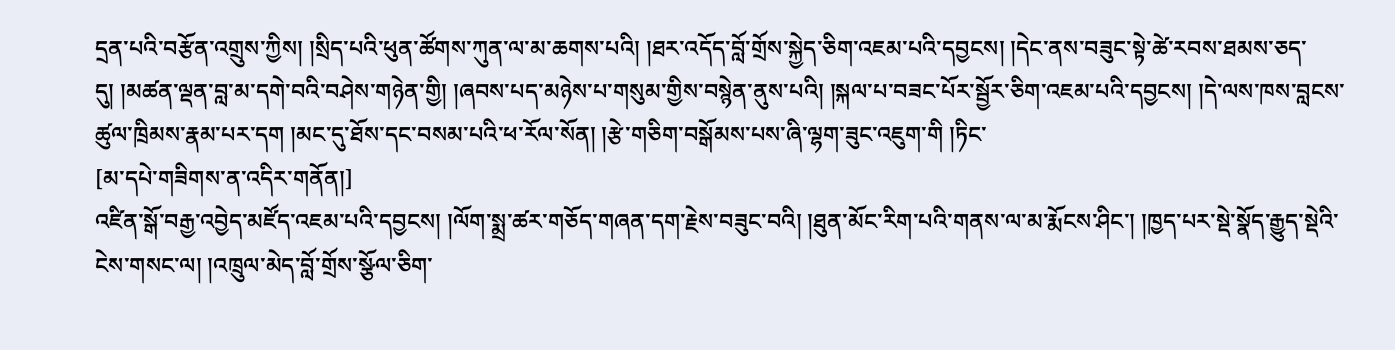དྲན་པའི་བརྩོན་འགྲུས་ཀྱིས། །སྲིད་པའི་ཕུན་ཚོགས་ཀུན་ལ་མ་ཆགས་པའི། །ཐར་འདོད་བློ་གྲོས་སྐྱེད་ཅིག་འཇམ་པའི་དབྱངས། །དེང་ནས་བཟུང་སྟེ་ཚེ་རབས་ཐམས་ཅད་དུ། །མཚན་ལྡན་བླ་མ་དགེ་བའི་བཤེས་གཉེན་གྱི། །ཞབས་པད་མཉེས་པ་གསུམ་གྱིས་བསྙེན་ནུས་པའི། །སྐལ་པ་བཟང་པོར་སྦྱོར་ཅིག་འཇམ་པའི་དབྱངས། །དེ་ལས་ཁས་བླངས་ཚུལ་ཁྲིམས་རྣམ་པར་དག །མང་དུ་ཐོས་དང་བསམ་པའི་ཕ་རོལ་སོན། །རྩེ་གཅིག་བསྒོམས་པས་ཞི་ལྷག་ཟུང་འཇུག་གི །ཏིང་
[མ་དཔེ་གཟིགས་ན་འདིར་གནོན།]
འཛིན་སྒོ་བརྒྱ་འབྱེད་མཛོད་འཇམ་པའི་དབྱངས། །ལོག་སྨྲ་ཚར་གཅོད་གཞན་དག་རྗེས་བཟུང་བའི། །ཐུན་མོང་རིག་པའི་གནས་ལ་མ་རྨོངས་ཤིང་། །ཁྱད་པར་སྡེ་སྣོད་རྒྱུད་སྡེའི་ངེས་གསང་ལ། །འཁྲུལ་མེད་བློ་གྲོས་སྩོལ་ཅིག་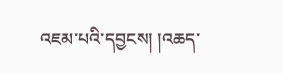འཇམ་པའི་དབྱངས། །འཆད་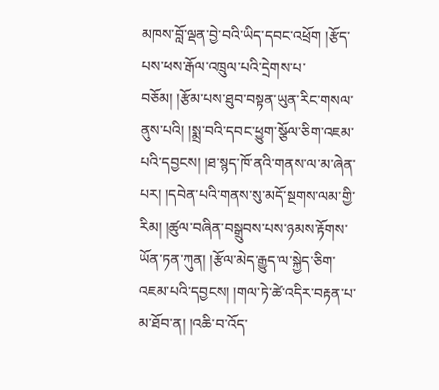མཁས་བློ་ལྡན་བྱེ་བའི་ཡིད་དབང་འཕྲོག །རྩོད་པས་ཕས་རྒོལ་འཁྲུལ་པའི་དྲེགས་པ་བཅོམ། །རྩོམ་པས་ཐུབ་བསྟན་ཡུན་རིང་གསལ་ནུས་པའི། །སྨྲ་བའི་དབང་ཕྱུག་སྩོལ་ཅིག་འཇམ་པའི་དབྱངས། །ཐ་སྙད་ཁོ་ནའི་གནས་ལ་མ་ཞེན་པར། །དབེན་པའི་གནས་སུ་མདོ་སྔགས་ལམ་གྱི་རིམ། །ཚུལ་བཞིན་བསྒྲུབས་པས་ཉམས་རྟོགས་ཡོན་ཏན་ཀུན། །རྩོལ་མེད་རྒྱུད་ལ་སྐྱེད་ཅིག་འཇམ་པའི་དབྱངས། །གལ་ཏེ་ཚེ་འདིར་བརྟན་པ་མ་ཐོབ་ན། །འཆི་བ་འོད་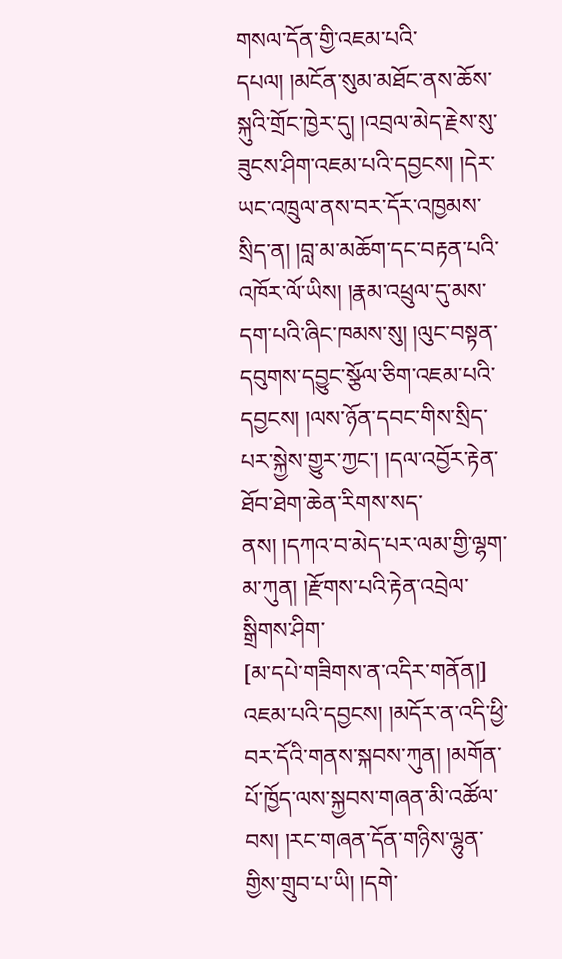གསལ་དོན་གྱི་འཇམ་པའི་དཔལ། །མངོན་སུམ་མཐོང་ནས་ཆོས་སྐུའི་གྲོང་ཁྱེར་དུ། །འབྲལ་མེད་རྗེས་སུ་ཟུངས་ཤིག་འཇམ་པའི་དབྱངས། །དེར་ཡང་འཁྲུལ་ནས་བར་དོར་འཁྱམས་སྲིད་ན། །བླ་མ་མཆོག་དང་བརྟན་པའི་འཁོར་ལོ་ཡིས། །རྣམ་འཕྲུལ་དུ་མས་དག་པའི་ཞིང་ཁམས་སུ། །ལུང་བསྟན་དབུགས་དབྱུང་སྩོལ་ཅིག་འཇམ་པའི་དབྱངས། །ལས་ཉོན་དབང་གིས་སྲིད་པར་སྐྱེས་གྱུར་ཀྱང་། །དལ་འབྱོར་རྟེན་ཐོབ་ཐེག་ཆེན་རིགས་སད་ནས། །དཀའ་བ་མེད་པར་ལམ་གྱི་ལྷག་མ་ཀུན། །རྫོགས་པའི་རྟེན་འབྲེལ་སྒྲིགས་ཤིག་
[མ་དཔེ་གཟིགས་ན་འདིར་གནོན།]
འཇམ་པའི་དབྱངས། །མདོར་ན་འདི་ཕྱི་བར་དོའི་གནས་སྐབས་ཀུན། །མགོན་པོ་ཁྱོད་ལས་སྐྱབས་གཞན་མི་འཚོལ་བས། །རང་གཞན་དོན་གཉིས་ལྷུན་གྱིས་གྲུབ་པ་ཡི། །དགེ་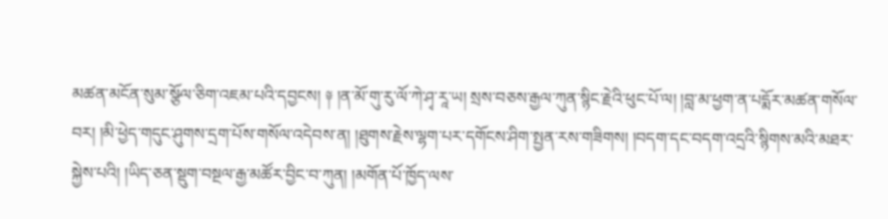མཚན་མངོན་སུམ་སྩོལ་ཅིག་འཇམ་པའི་དབྱངས། ༈ །ན་མོ་གུ་རུ་ལོ་ཀེ་ཤྭ་རཱ་ཡ། སྲས་བཅས་རྒྱལ་ཀུན་སྙིང་རྗེའི་ཕུང་པོ་ལ། །བླ་མ་ཕྱག་ན་པདྨོར་མཚན་གསོལ་བར། །མི་ཕྱེད་གདུང་ཤུགས་དྲག་པོས་གསོལ་འདེབས་ན། །ཐུགས་རྗེས་ལྷག་པར་དགོངས་ཤིག་སྤྱན་རས་གཟིགས། །བདག་དང་བདག་འདྲའི་སྙིགས་མའི་མཐར་སྐྱེས་པའི། །ཡིད་ཅན་སྡུག་བསྔལ་རྒྱ་མཚོར་བྱིང་བ་ཀུན། །མགོན་པོ་ཁྱོད་ལས་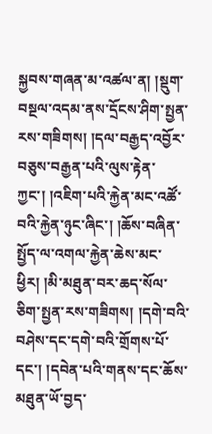སྐྱབས་གཞན་མ་འཚལ་ན། །སྡུག་བསྔལ་འདམ་ནས་དྲོངས་ཤིག་སྤྱན་རས་གཟིགས། །དལ་བརྒྱད་འབྱོར་བཅུས་བརྒྱན་པའི་ལུས་རྟེན་ཀྱང་། །འཇིག་པའི་རྐྱེན་མང་འཚོ་བའི་རྐྱེན་ཉུང་ཞིང་། །ཆོས་བཞིན་སྤྱོད་ལ་འགལ་རྐྱེན་ཆེས་མང་ཕྱིར། །མི་མཐུན་བར་ཆད་སོལ་ཅིག་སྤྱན་རས་གཟིགས། །དགེ་བའི་བཤེས་དང་དགེ་བའི་གྲོགས་པོ་དང་། །དབེན་པའི་གནས་དང་ཆོས་མཐུན་ཡོ་བྱད་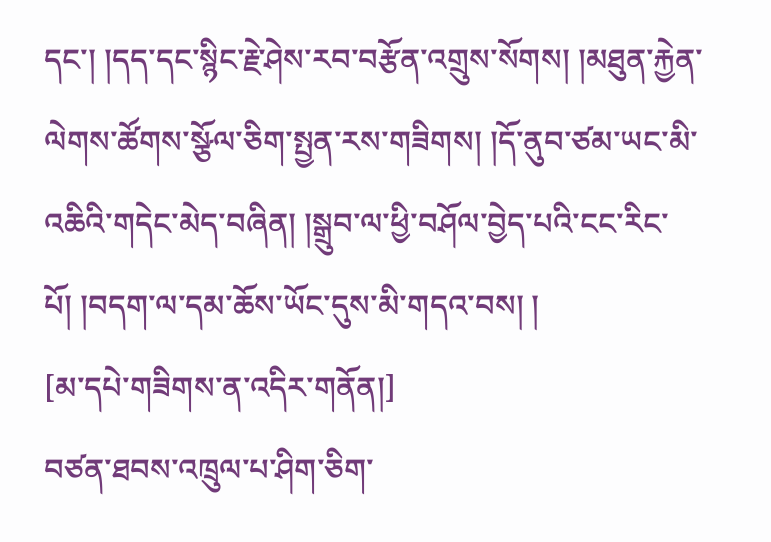དང་། །དད་དང་སྙིང་རྗེ་ཤེས་རབ་བརྩོན་འགྲུས་སོགས། །མཐུན་རྐྱེན་ལེགས་ཚོགས་སྩོལ་ཅིག་སྤྱན་རས་གཟིགས། །དོ་ནུབ་ཙམ་ཡང་མི་འཆིའི་གདེང་མེད་བཞིན། །སྒྲུབ་ལ་ཕྱི་བཤོལ་བྱེད་པའི་ངང་རིང་པོ། །བདག་ལ་དམ་ཆོས་ཡོང་དུས་མི་གདའ་བས། །
[མ་དཔེ་གཟིགས་ན་འདིར་གནོན།]
བཙན་ཐབས་འཁྲུལ་པ་ཤིག་ཅིག་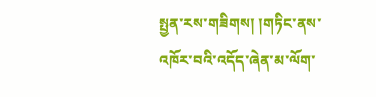སྤྱན་རས་གཟིགས། །གཏིང་ནས་འཁོར་བའི་འདོད་ཞེན་མ་ལོག་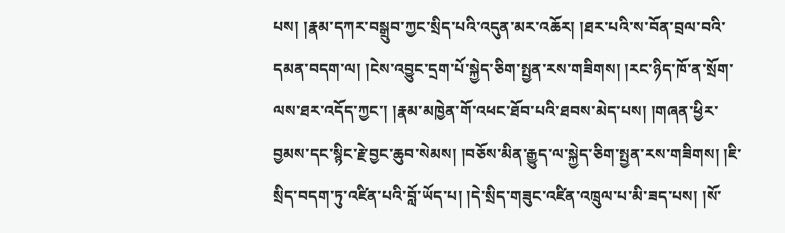པས། །རྣམ་དཀར་བསྒྲུབ་ཀྱང་སྲིད་པའི་འདུན་མར་འཆོར། །ཐར་པའི་ས་བོན་བྲལ་བའི་དམན་བདག་ལ། །ངེས་འབྱུང་དྲག་པོ་སྐྱེད་ཅིག་སྤྱན་རས་གཟིགས། །རང་ཉིད་ཁོ་ན་སྲོག་ལས་ཐར་འདོད་ཀྱང་། །རྣམ་མཁྱེན་གོ་འཕང་ཐོབ་པའི་ཐབས་མེད་པས། །གཞན་ཕྱིར་བྱམས་དང་སྙིང་རྗེ་བྱང་ཆུབ་སེམས། །བཅོས་མིན་རྒྱུད་ལ་སྐྱེད་ཅིག་སྤྱན་རས་གཟིགས། །ཇི་སྲིད་བདག་ཏུ་འཛིན་པའི་བློ་ཡོད་པ། །དེ་སྲིད་གཟུང་འཛིན་འཁྲུལ་པ་མི་ཟད་པས། །སོ་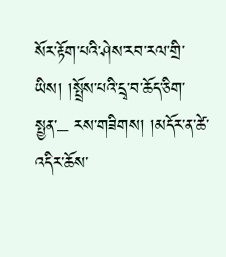སོར་རྟོག་པའི་ཤེས་རབ་རལ་གྲི་ཡིས། །སྤྲོས་པའི་དྲྭ་བ་ཆོད་ཅིག་སྤྱན་– རས་གཟིགས། །མདོར་ན་ཚེ་འདིར་ཆོས་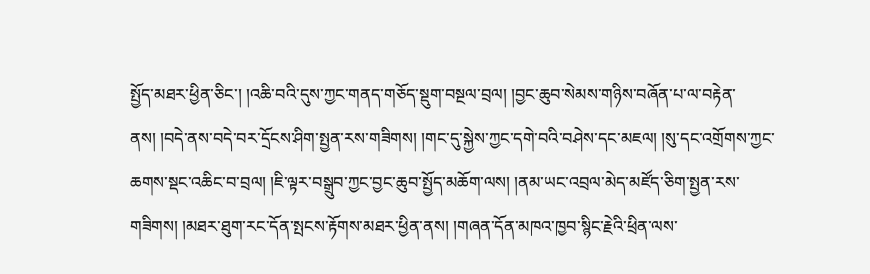སྤྱོད་མཐར་ཕྱིན་ཅིང་། །འཆི་བའི་དུས་ཀྱང་གནད་གཅོད་སྡུག་བསྔལ་བྲལ། །བྱང་ཆུབ་སེམས་གཉིས་བཞོན་པ་ལ་བརྟེན་ནས། །བདེ་ནས་བདེ་བར་དྲོངས་ཤིག་སྤྱན་རས་གཟིགས། །གང་དུ་སྐྱེས་ཀྱང་དགེ་བའི་བཤེས་དང་མཇལ། །སུ་དང་འགྲོགས་ཀྱང་ཆགས་སྡང་འཆིང་བ་བྲལ། །ཇི་ལྟར་བསྒྲུབ་ཀྱང་བྱང་ཆུབ་སྤྱོད་མཆོག་ལས། །ནམ་ཡང་འབྲལ་མེད་མཛོད་ཅིག་སྤྱན་རས་གཟིགས། །མཐར་ཐུག་རང་དོན་སྤངས་རྟོགས་མཐར་ཕྱིན་ནས། །གཞན་དོན་མཁའ་ཁྱབ་སྙིང་རྗེའི་ཕྲིན་ལས་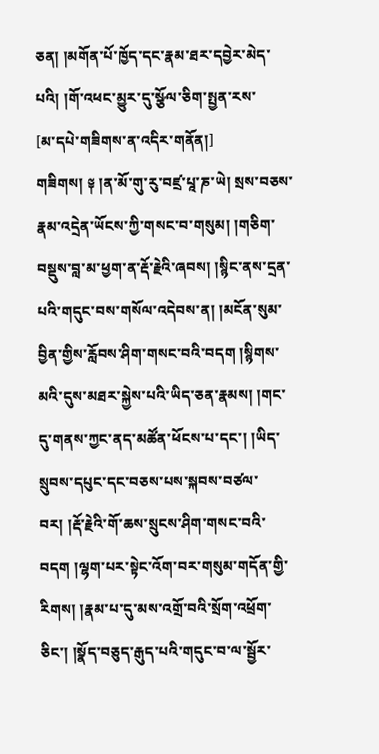ཅན། །མགོན་པོ་ཁྱོད་དང་རྣམ་ཐར་དབྱེར་མེད་པའི། །གོ་འཕང་མྱུར་དུ་སྩོལ་ཅིག་སྤྱན་རས་
[མ་དཔེ་གཟིགས་ན་འདིར་གནོན།]
གཟིགས། ༈ །ན་མོ་གུ་རུ་བཛྲ་པཱ་ཎ་ཡེ། སྲས་བཅས་རྣམ་འདྲེན་ཡོངས་ཀྱི་གསང་བ་གསུམ། །གཅིག་བསྡུས་བླ་མ་ཕྱག་ན་རྡོ་རྗེའི་ཞབས། །སྙིང་ནས་དྲན་པའི་གདུང་བས་གསོལ་འདེབས་ན། །མངོན་སུམ་བྱིན་གྱིས་རློབས་ཤིག་གསང་བའི་བདག །སྙིགས་མའི་དུས་མཐར་སྐྱེས་པའི་ཡིད་ཅན་རྣམས། །གང་དུ་གནས་ཀྱང་ནད་མཚོན་ཕོངས་པ་དང་། །ཡིད་སྲུབས་དཔུང་དང་བཅས་པས་སྐབས་བཙལ་བར། །རྡོ་རྗེའི་གོ་ཆས་སྲུངས་ཤིག་གསང་བའི་བདག །ལྷག་པར་སྟེང་འོག་བར་གསུམ་གདོན་གྱི་རིགས། །རྣམ་པ་དུ་མས་འགྲོ་བའི་སྲོག་འཕྲོག་ཅིང་། །སྣོད་བཅུད་རྒུད་པའི་གདུང་བ་ལ་སྦྱོར་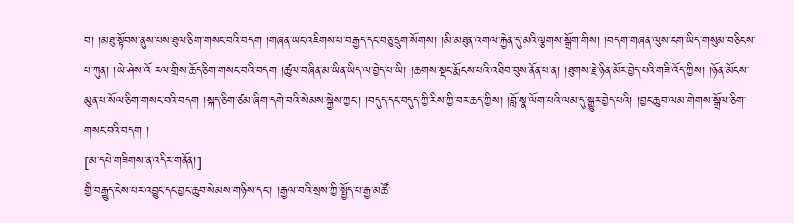བ། །མཐུ་སྟོབས་ནུས་པས་ཐུལ་ཅིག་གསང་བའི་བདག །གཞན་ཡང་འཇིགས་པ་བརྒྱད་དང་བཅུ་དྲུག་སོགས། །མི་མཐུན་འགལ་རྐྱེན་དུ་མའི་ལྕགས་སྒྲོག་གིས། །བདག་གཞན་ལུས་ངག་ཡིད་གསུམ་བཅིངས་པ་ཀུན། །ཡེ་ཤེས་འོ རལ་གྲིས་ཆོད་ཅིག་གསང་བའི་བདག །ཚུལ་བཞིན་མ་ཡིན་ཡིད་ལ་བྱེད་པ་ཡི། །ཆགས་སྡང་རྨོངས་པའི་འཐིབ་བུས་ནོན་པ་ན། །ཐུགས་རྗེ་ཉིན་མོར་བྱེད་པའི་གཟི་འོད་ཀྱིས། །ཉོན་མོངས་མུན་པ་སོལ་ཅིག་གསང་བའི་བདག །སྐད་ཅིག་ཙམ་ཞིག་དགེ་བའི་སེམས་སྐྱེས་ཀྱང་། །བདུད་དང་བདུད་ཀྱི་རིས་ཀྱི་བར་ཆད་ཀྱིས། །བློ་སྣ་ལོག་པའི་ལམ་དུ་སྒྱུར་བྱེད་པའི། །བྱང་ཆུབ་ལམ་གེགས་སྒྲོལ་ཅིག་གསང་བའི་བདག །
[མ་དཔེ་གཟིགས་ན་འདིར་གནོན།]
གྱི་བརྒྱུད་ངེས་པར་འབྱུང་དང་བྱང་ཆུབ་སེམས་གཉིས་དང་། །རྒྱལ་བའི་སྲས་ཀྱི་སྤྱོད་པ་རྒྱ་མཚོ་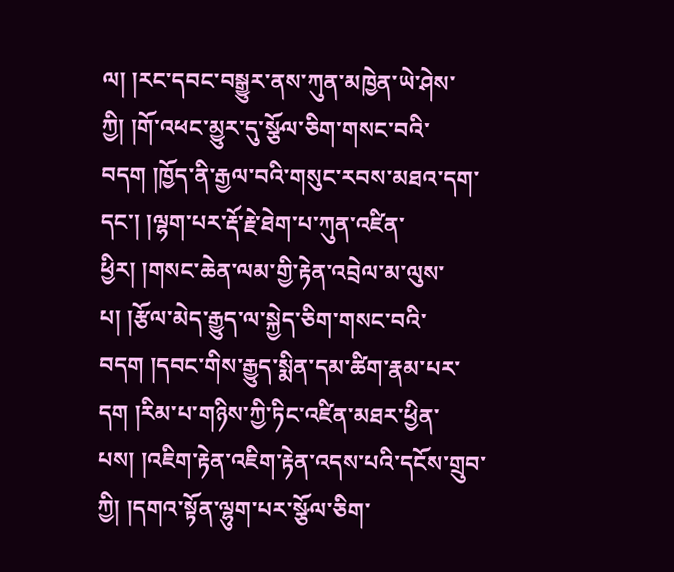ལ། །རང་དབང་བསྒྱུར་ནས་ཀུན་མཁྱེན་ཡེ་ཤེས་ཀྱི། །གོ་འཕང་མྱུར་དུ་སྩོལ་ཅིག་གསང་བའི་བདག །ཁྱོད་ནི་རྒྱལ་བའི་གསུང་རབས་མཐའ་དག་དང་། །ལྷག་པར་རྡོ་རྗེ་ཐེག་པ་ཀུན་འཛིན་ཕྱིར། །གསང་ཆེན་ལམ་གྱི་རྟེན་འབྲེལ་མ་ལུས་པ། །རྩོལ་མེད་རྒྱུད་ལ་སྐྱེད་ཅིག་གསང་བའི་བདག །དབང་གིས་རྒྱུད་སྨིན་དམ་ཚིག་རྣམ་པར་དག །རིམ་པ་གཉིས་ཀྱི་ཏིང་འཛིན་མཐར་ཕྱིན་པས། །འཇིག་རྟེན་འཇིག་རྟེན་འདས་པའི་དངོས་གྲུབ་ཀྱི། །དགའ་སྟོན་ལྷུག་པར་སྩོལ་ཅིག་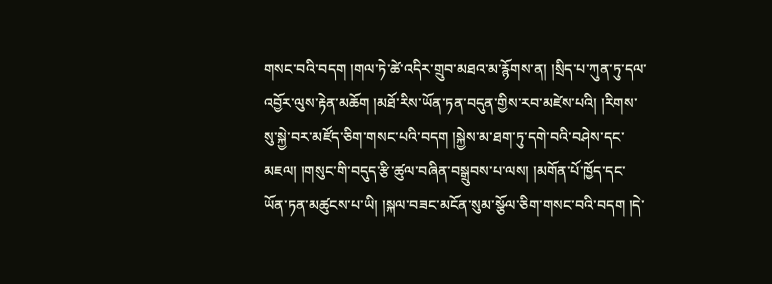གསང་བའི་བདག །གལ་ཏེ་ཚེ་འདིར་གྲུབ་མཐའ་མ་རྙོགས་ན། །སྲིད་པ་ཀུན་ཏུ་དལ་འབྱོར་ལུས་རྟེན་མཆོག །མཐོ་རིས་ཡོན་ཏན་བདུན་གྱིས་རབ་མཛེས་པའི། །རིགས་སུ་སྐྱེ་བར་མཛོད་ཅིག་གསང་པའི་བདག །སྐྱེས་མ་ཐག་ཏུ་དགེ་བའི་བཤེས་དང་མཇལ། །གསུང་གི་བདུད་རྩི་ཚུལ་བཞིན་བསྒྲུབས་པ་ལས། །མགོན་པོ་ཁྱོད་དང་ཡོན་ཏན་མཚུངས་པ་ཡི། །སྐལ་བཟང་མངོན་སུམ་སྩོལ་ཅིག་གསང་བའི་བདག །དེ་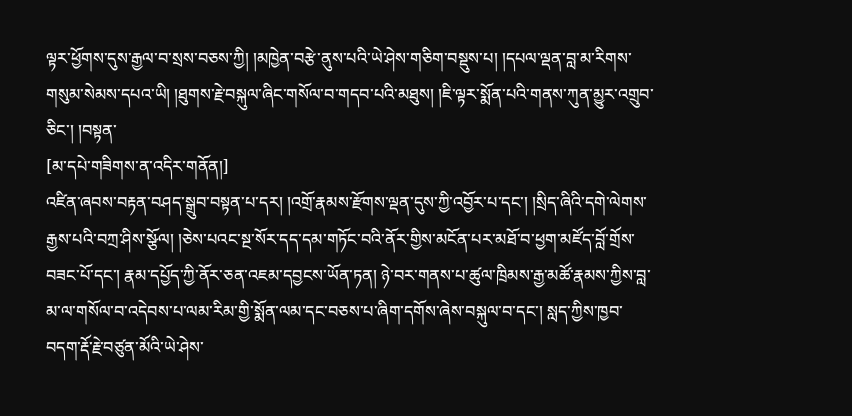ལྟར་ཕྱོགས་དུས་རྒྱལ་བ་སྲས་བཅས་ཀྱི། །མཁྱེན་བརྩེ་ནུས་པའི་ཡེ་ཤེས་གཅིག་བསྡུས་པ། །དཔལ་ལྡན་བླ་མ་རིགས་གསུམ་སེམས་དཔའ་ཡི། །ཐུགས་རྗེ་བསྐུལ་ཞིང་གསོལ་བ་གདབ་པའི་མཐུས། །ཇི་ལྟར་སྨོན་པའི་གནས་ཀུན་མྱུར་འགྲུབ་ཅིང་། །བསྟན་
[མ་དཔེ་གཟིགས་ན་འདིར་གནོན།]
འཛིན་ཞབས་བརྟན་བཤད་སྒྲུབ་བསྟན་པ་དར། །འགྲོ་རྣམས་རྫོགས་ལྡན་དུས་ཀྱི་འབྱོར་པ་དང་། །སྲིད་ཞིའི་དགེ་ལེགས་རྒྱས་པའི་བཀྲ་ཤིས་སྩོལ། །ཅེས་པའང་སྔ་སོར་དད་དམ་གཏོང་བའི་ནོར་གྱིས་མངོན་པར་མཐོ་བ་ཕྱག་མཛོད་བློ་གྲོས་བཟང་པོ་དང་། རྣམ་དཔྱོད་ཀྱི་ནོར་ཅན་འཇམ་དབྱངས་ཡོན་ཏན། ཉེ་བར་གནས་པ་ཚུལ་ཁྲིམས་རྒྱ་མཚོ་རྣམས་ཀྱིས་བླ་མ་ལ་གསོལ་བ་འདེབས་པ་ལམ་རིམ་གྱི་སྨོན་ལམ་དང་བཅས་པ་ཞིག་དགོས་ཞེས་བསྐུལ་བ་དང་། སླད་ཀྱིས་ཁྱབ་བདག་རྡོ་རྗེ་བཙུན་མོའི་ཡེ་ཤེས་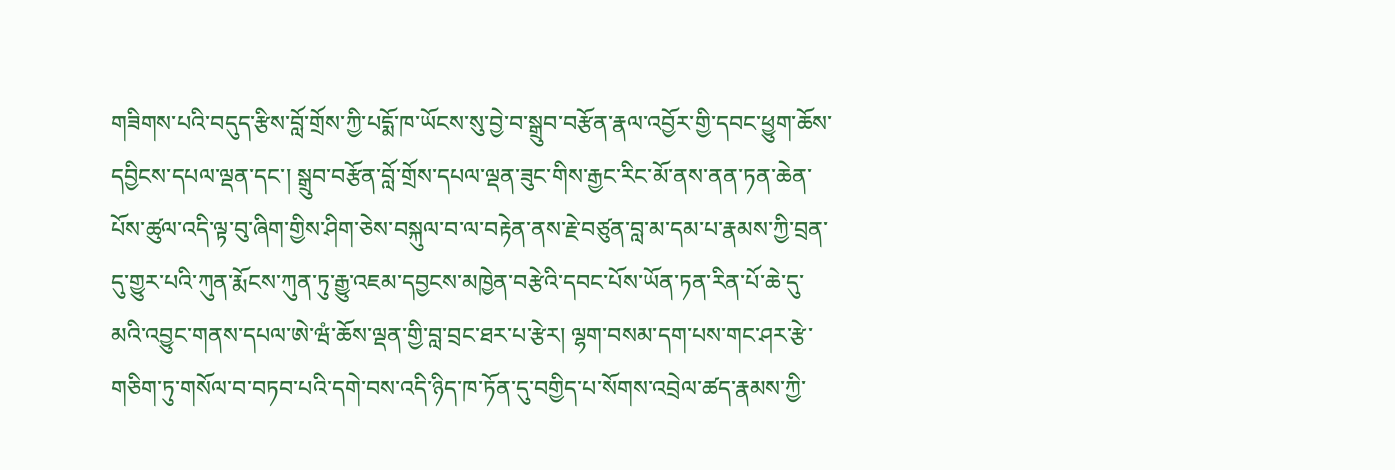གཟིགས་པའི་བདུད་རྩིས་བློ་གྲོས་ཀྱི་པདྨོ་ཁ་ཡོངས་སུ་བྱེ་བ་སྒྲུབ་བརྩོན་རྣལ་འབྱོར་གྱི་དབང་ཕྱུག་ཆོས་དབྱིངས་དཔལ་ལྡན་དང་། སྒྲུབ་བརྩོན་བློ་གྲོས་དཔལ་ལྡན་ཟུང་གིས་རྒྱང་རིང་མོ་ནས་ནན་ཏན་ཆེན་པོས་ཚུལ་འདི་ལྟ་བུ་ཞིག་གྱིས་ཤིག་ཅེས་བསྐུལ་བ་ལ་བརྟེན་ནས་རྗེ་བཙུན་བླ་མ་དམ་པ་རྣམས་ཀྱི་བྲན་དུ་གྱུར་པའི་ཀུན་རྨོངས་ཀུན་ཏུ་རྒྱུ་འཇམ་དབྱངས་མཁྱེན་བརྩེའི་དབང་པོས་ཡོན་ཏན་རིན་པོ་ཆེ་དུ་མའི་འབྱུང་གནས་དཔལ་ཨེ་ཝཾ་ཆོས་ལྡན་གྱི་བླ་བྲང་ཐར་པ་རྩེར། ལྷག་བསམ་དག་པས་གང་ཤར་རྩེ་གཅིག་ཏུ་གསོལ་བ་བཏབ་པའི་དགེ་བས་འདི་ཉིད་ཁ་ཏོན་དུ་བགྱིད་པ་སོགས་འབྲེལ་ཚད་རྣམས་ཀྱི་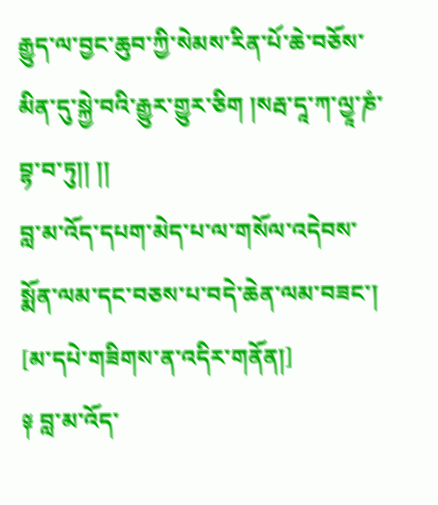རྒྱུད་ལ་བྱང་ཆུབ་ཀྱི་སེམས་རིན་པོ་ཆེ་བཅོས་མིན་དུ་སྐྱེ་བའི་རྒྱུར་གྱུར་ཅིག །སརྦ་དཱ་ཀ་ལྱཱ་ཎཾ་བྷ་བ་ཏུ།། །།
བླ་མ་འོད་དཔག་མེད་པ་ལ་གསོལ་འདེབས་སྨོན་ལམ་དང་བཅས་པ་བདེ་ཆེན་ལམ་བཟང་།
[མ་དཔེ་གཟིགས་ན་འདིར་གནོན།]
༈ བླ་མ་འོད་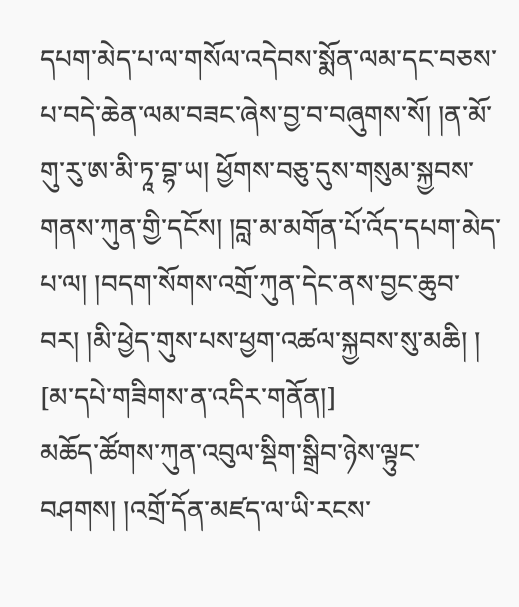དཔག་མེད་པ་ལ་གསོལ་འདེབས་སྨོན་ལམ་དང་བཅས་པ་བདེ་ཆེན་ལམ་བཟང་ཞེས་བྱ་བ་བཞུགས་སོ། །ན་མོ་གུ་རུ་ཨ་མི་ཏཱ་བྷ་ཡ། ཕྱོགས་བཅུ་དུས་གསུམ་སྐྱབས་གནས་ཀུན་གྱི་དངོས། །བླ་མ་མགོན་པོ་འོད་དཔག་མེད་པ་ལ། །བདག་སོགས་འགྲོ་ཀུན་དེང་ནས་བྱང་ཆུབ་བར། །མི་ཕྱེད་གུས་པས་ཕྱག་འཚལ་སྐྱབས་སུ་མཆི། །
[མ་དཔེ་གཟིགས་ན་འདིར་གནོན།]
མཆོད་ཚོགས་ཀུན་འབུལ་སྡིག་སྒྲིབ་ཉེས་ལྟུང་བཤགས། །འགྲོ་དོན་མཛད་ལ་ཡི་རངས་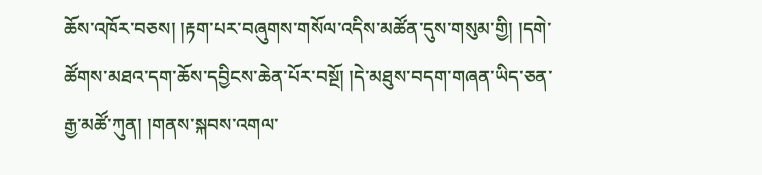ཆོས་འཁོར་བཅས། །རྟག་པར་བཞུགས་གསོལ་འདིས་མཚོན་དུས་གསུམ་གྱི། །དགེ་ཚོགས་མཐའ་དག་ཆོས་དབྱིངས་ཆེན་པོར་བསྔོ། །དེ་མཐུས་བདག་གཞན་ཡིད་ཅན་རྒྱ་མཚོ་ཀུན། །གནས་སྐབས་འགལ་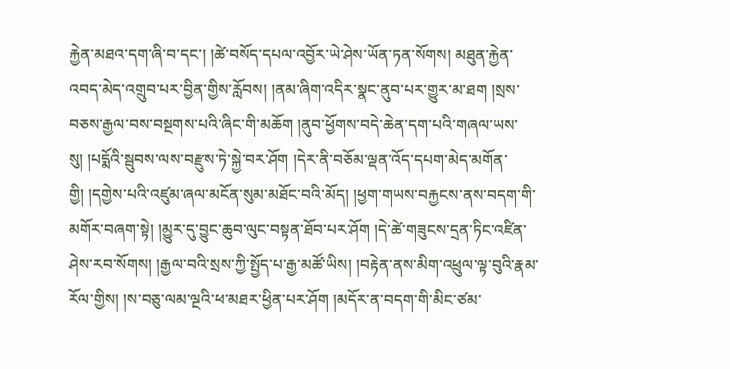རྐྱེན་མཐའ་དག་ཞི་བ་དང་། །ཚེ་བསོད་དཔལ་འབྱོར་ཡེ་ཤེས་ཡོན་ཏན་སོགས། མཐུན་རྐྱེན་འབད་མེད་འགྲུབ་པར་བྱིན་གྱིས་རློབས། །ནམ་ཞིག་འདིར་སྣང་ནུབ་པར་གྱུར་མ་ཐག །སྲས་བཅས་རྒྱལ་བས་བསྔགས་པའི་ཞིང་གི་མཆོག །ནུབ་ཕྱོགས་བདེ་ཆེན་དག་པའི་གཞལ་ཡས་སུ། །པདྨོའི་སྦུབས་ལས་བརྫུས་ཏེ་སྐྱེ་བར་ཤོག །དེར་ནི་བཅོམ་ལྡན་འོད་དཔག་མེད་མགོན་གྱི། །དགྱེས་པའི་འཛུམ་ཞལ་མངོན་སུམ་མཐོང་བའི་མོད། །ཕྱག་གཡས་བརྐྱངས་ནས་བདག་གི་མགོར་བཞག་སྟེ། །མྱུར་དུ་བྱུང་ཆུབ་ལུང་བསྟན་ཐོབ་པར་ཤོག །དེ་ཚེ་གཟུངས་དྲན་ཏིང་འཛིན་ཤེས་རབ་སོགས། །རྒྱལ་བའི་སྲས་ཀྱི་སྤྱོད་པ་རྒྱ་མཚོ་ཡིས། །བརྟེན་ནས་མིག་འཕྲུལ་ལྟ་བུའི་རྣམ་རོལ་གྱིས། །ས་བཅུ་ལམ་ལྔའི་ཕ་མཐར་ཕྱིན་པར་ཤོག །མདོར་ན་བདག་གི་མིང་ཙམ་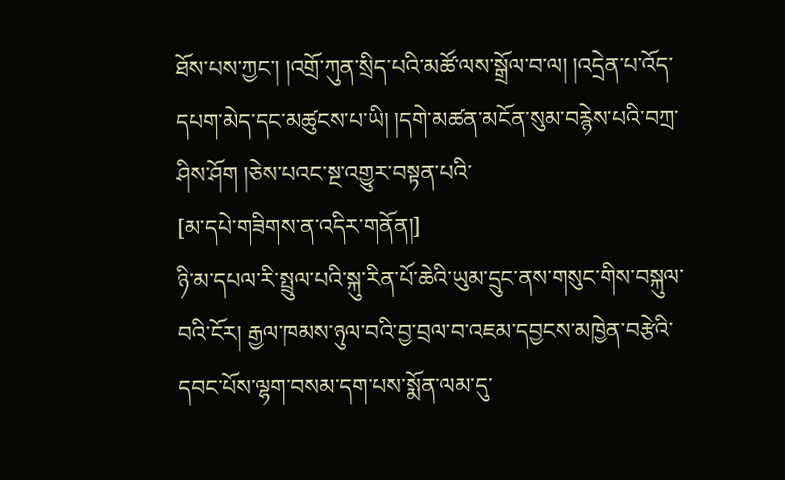ཐོས་པས་ཀྱང་། །འགྲོ་ཀུན་སྲིད་པའི་མཚོ་ལས་སྒྲོལ་བ་ལ། །འདྲེན་པ་འོད་དཔག་མེད་དང་མཚུངས་པ་ཡི། །དགེ་མཚན་མངོན་སུམ་བརྙེས་པའི་བཀྲ་ཤིས་ཤོག །ཅེས་པའང་སྔ་འགྱུར་བསྟན་པའི་
[མ་དཔེ་གཟིགས་ན་འདིར་གནོན།]
ཉི་མ་དཔལ་རི་སྤྲུལ་པའི་སྐུ་རིན་པོ་ཆེའི་ཡུམ་དྲུང་ནས་གསུང་གིས་བསྐུལ་བའི་ངོར། རྒྱལ་ཁམས་ཉུལ་བའི་བྱ་བྲལ་བ་འཇམ་དབྱངས་མཁྱེན་བརྩེའི་དབང་པོས་ལྷག་བསམ་དག་པས་སྨོན་ལམ་དུ་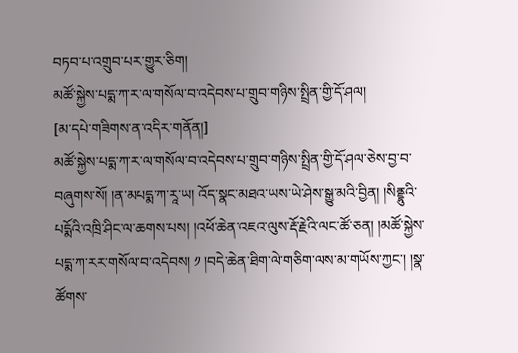བཏབ་པ་འགྲུབ་པར་གྱུར་ཅིག།
མཚོ་སྐྱེས་པདྨ་ཀ་ར་ལ་གསོལ་བ་འདེབས་པ་གྲུབ་གཉིས་སྤྲིན་གྱི་དོ་ཤལ།
[མ་དཔེ་གཟིགས་ན་འདིར་གནོན།]
མཚོ་སྐྱེས་པདྨ་ཀ་ར་ལ་གསོལ་བ་འདེབས་པ་གྲུབ་གཉིས་སྤྲིན་གྱི་དོ་ཤལ་ཅེས་བྱ་བ་བཞུགས་སོ། །ན་མཔདྨ་ཀ་རཱ་ཡ། འོད་སྣང་མཐའ་ཡས་ཡེ་ཤེས་སྒྱུ་མའི་བྱིན། །སིནྡྷུའི་པདྨོའི་འཁྲི་ཤིང་ལ་ཆགས་པས། །འཕོ་ཆེན་འཇའ་ལུས་རྡོ་རྗེའི་ལང་ཚོ་ཅན། །མཚོ་སྐྱེས་པདྨ་ཀ་རར་གསོལ་བ་འདེབས། ༡ །བདེ་ཆེན་ཐིག་ལེ་གཅིག་ལས་མ་གཡོས་ཀྱང་། །སྣ་ཚོགས་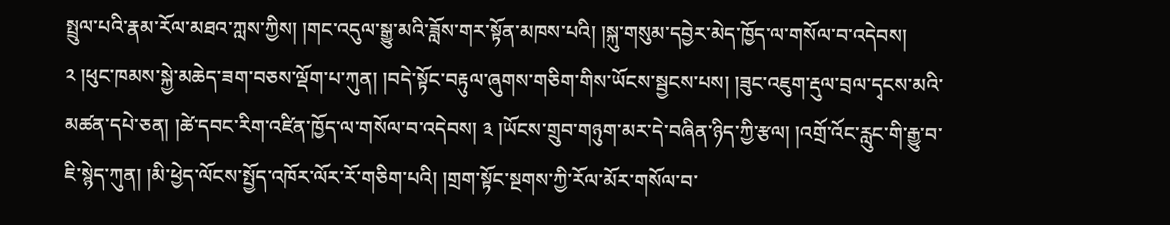སྤྲུལ་པའི་རྣམ་རོལ་མཐའ་ཀླས་ཀྱིས། །གང་འདུལ་སྒྱུ་མའི་ཟློས་གར་སྟོན་མཁས་པའི། །སྐུ་གསུམ་དབྱེར་མེད་ཁྱོད་ལ་གསོལ་བ་འདེབས། ༢ །ཕུང་ཁམས་སྐྱེ་མཆེད་ཟག་བཅས་ལྡོག་པ་ཀུན། །བདེ་སྟོང་བརྟུལ་ཞུགས་གཅིག་གིས་ཡོངས་སྦྱངས་པས། །ཟུང་འཇུག་རྡུལ་བྲལ་དྭངས་མའི་མཚན་དཔེ་ཅན། །ཚེ་དབང་རིག་འཛིན་ཁྱོད་ལ་གསོལ་བ་འདེབས། ༣ །ཡོངས་གྲུབ་གཉུག་མར་དེ་བཞིན་ཉིད་ཀྱི་རྩལ། །འགྲོ་འོང་རླུང་གི་རྒྱུ་བ་ཇི་སྙེད་ཀུན། །མི་ཕྱེད་ལོངས་སྤྱོད་འཁོར་ལོར་རོ་གཅིག་པའི། །གྲག་སྟོང་སྔགས་ཀྱི་རོལ་མོར་གསོལ་བ་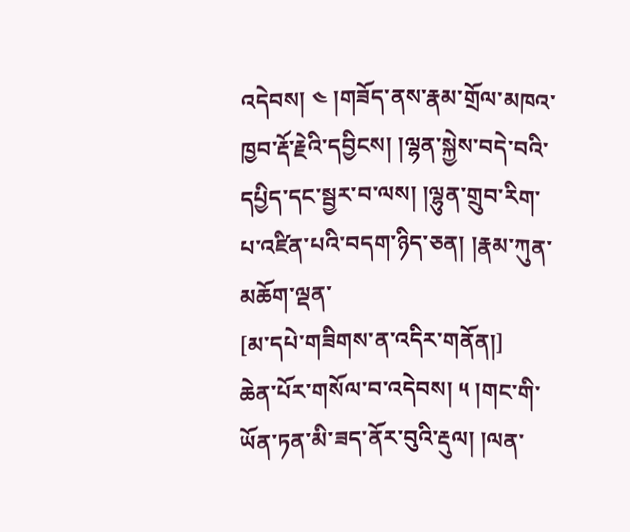འདེབས། ༤ །གཟོད་ནས་རྣམ་གྲོལ་མཁའ་ཁྱབ་རྡོ་རྗེའི་དབྱིངས། །ལྷན་སྐྱེས་བདེ་བའི་དཔྱིད་དང་སྦྱར་བ་ལས། །ལྷུན་གྲུབ་རིག་པ་འཛིན་པའི་བདག་ཉིད་ཅན། །རྣམ་ཀུན་མཆོག་ལྡན་
[མ་དཔེ་གཟིགས་ན་འདིར་གནོན།]
ཆེན་པོར་གསོལ་བ་འདེབས། ༥ །གང་གི་ཡོན་ཏན་མི་ཟད་ནོར་བུའི་རྡུལ། །ལན་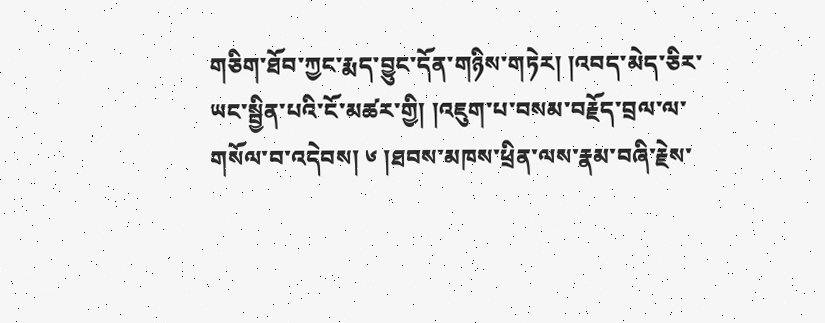གཅིག་ཐོབ་ཀྱང་རྨད་བྱུང་དོན་གཉིས་གཏེར། །འབད་མེད་ཅིར་ཡང་སྦྱིན་པའི་ངོ་མཚར་གྱི། །འཇུག་པ་བསམ་བརྗོད་བྲལ་ལ་གསོལ་བ་འདེབས། ༦ །ཐབས་མཁས་ཕྲིན་ལས་རྣམ་བཞི་རྗེས་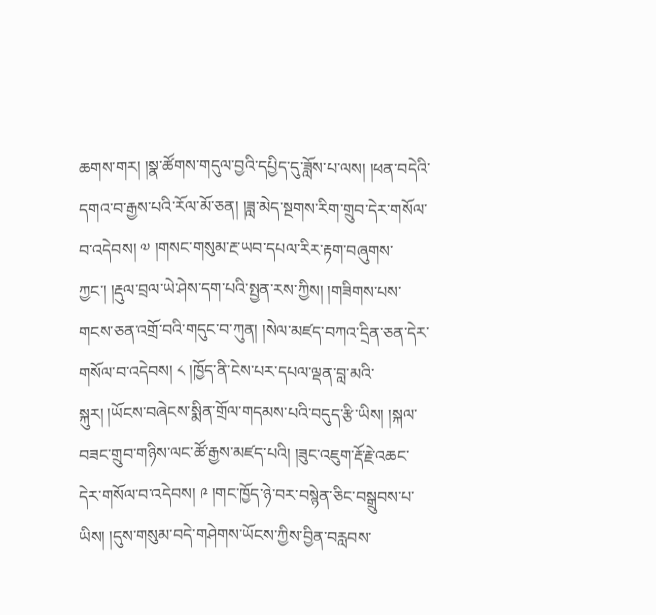ཆགས་གར། །སྣ་ཚོགས་གདུལ་བྱའི་དཔྱིད་དུ་ཟློས་པ་ལས། །ཕན་བདེའི་དགའ་བ་རྒྱས་པའི་རོལ་མོ་ཅན། །ཟླ་མེད་སྔགས་རིག་གྲུབ་དེར་གསོལ་བ་འདེབས། ༧ །གསང་གསུམ་རྔ་ཡབ་དཔལ་རིར་རྟག་བཞུགས་ཀྱང་། །རྡུལ་བྲལ་ཡེ་ཤེས་དག་པའི་སྤྱན་རས་ཀྱིས། །གཟིགས་པས་གངས་ཅན་འགྲོ་བའི་གདུང་བ་ཀུན། །སེལ་མཛད་བཀའ་དྲིན་ཅན་དེར་གསོལ་བ་འདེབས། ༨ །ཁྱོད་ནི་ངེས་པར་དཔལ་ལྡན་བླ་མའི་སྐུར། །ཡོངས་བཞེངས་སྨིན་གྲོལ་གདམས་པའི་བདུད་རྩི་ཡིས། །སྐལ་བཟང་གྲུབ་གཉིས་ལང་ཚོ་རྒྱས་མཛད་པའི། །ཟུང་འཇུག་རྡོ་རྗེ་འཆང་དེར་གསོལ་བ་འདེབས། ༩ །གང་ཁྱོད་ཉེ་བར་བསྙེན་ཅིང་བསྒྲུབས་པ་ཡིས། །དུས་གསུམ་བདེ་གཤེགས་ཡོངས་ཀྱིས་བྱིན་བརླབས་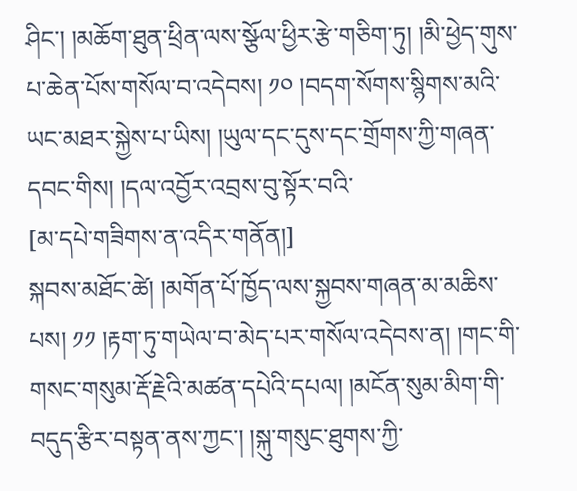ཤིང་། །མཆོག་ཐུན་ཕྲིན་ལས་སྩོལ་ཕྱིར་རྩེ་གཅིག་ཏུ། །མི་ཕྱེད་གུས་པ་ཆེན་པོས་གསོལ་བ་འདེབས། ༡༠ །བདག་སོགས་སྙིགས་མའི་ཡང་མཐར་སྐྱེས་པ་ཡིས། །ཡུལ་དང་དུས་དང་གྲོགས་ཀྱི་གཞན་དབང་གིས། །དལ་འབྱོར་འབྲས་བུ་སྟོར་བའི་
[མ་དཔེ་གཟིགས་ན་འདིར་གནོན།]
སྐབས་མཐོང་ཚེ། །མགོན་པོ་ཁྱོད་ལས་སྐྱབས་གཞན་མ་མཆིས་པས། ༡༡ །རྟག་ཏུ་གཡེལ་བ་མེད་པར་གསོལ་འདེབས་ན། །གང་གི་གསང་གསུམ་རྡོ་རྗེའི་མཚན་དཔེའི་དཔལ། །མངོན་སུམ་མིག་གི་བདུད་རྩིར་བསྟན་ནས་ཀྱང་། །སྐུ་གསུང་ཐུགས་ཀྱི་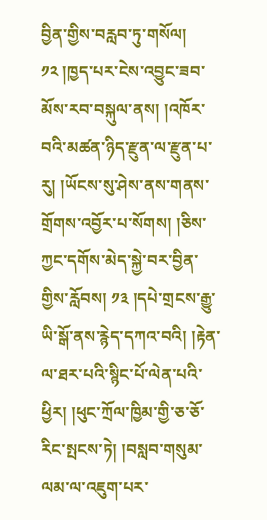བྱིན་གྱིས་བརླབ་ཏུ་གསོལ། ༡༢ །ཁྱད་པར་ངེས་འབྱུང་ཟབ་མོས་རབ་བསྐུལ་ནས། །འཁོར་བའི་མཚན་ཉིད་རྫུན་ལ་རྫུན་པ་རུ། །ཡོངས་སུ་ཤེས་ནས་གནས་གྲོགས་འབྱོར་པ་སོགས། །ཅིས་ཀྱང་དགོས་མེད་སྐྱེ་བར་བྱིན་གྱིས་རློབས། ༡༣ །དཔེ་གྲངས་རྒྱུ་ཡི་སྒོ་ནས་རྙེད་དཀའ་བའི། །རྟེན་ལ་ཐར་པའི་སྙིང་པོ་ལེན་པའི་ཕྱིར། །ཕུང་ཀྲོལ་ཁྱིམ་གྱི་ཅ་ཅོ་རིང་སྤངས་ཏེ། །བསླབ་གསུམ་ལམ་ལ་འཇུག་པར་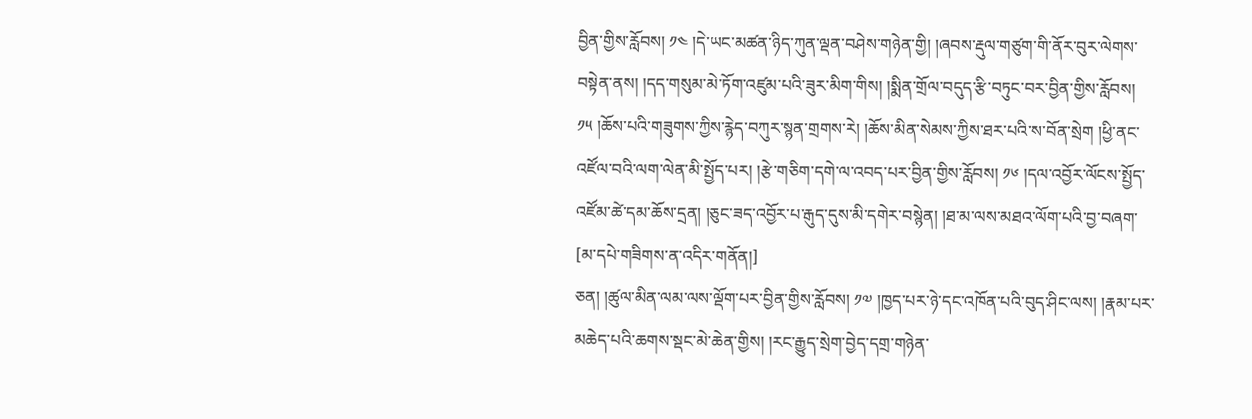བྱིན་གྱིས་རློབས། ༡༤ །དེ་ཡང་མཚན་ཉིད་ཀུན་ལྡན་བཤེས་གཉེན་གྱི། །ཞབས་རྡུལ་གཙུག་གི་ནོར་བུར་ལེགས་བསྟེན་ནས། །དད་གསུམ་མེ་ཏོག་འཛུམ་པའི་ཟུར་མིག་གིས། །སྨིན་གྲོལ་བདུད་རྩི་བཏུང་བར་བྱིན་གྱིས་རློབས། ༡༥ །ཆོས་པའི་གཟུགས་ཀྱིས་རྙེད་བཀུར་སྙན་གྲགས་རེ། །ཆོས་མིན་སེམས་ཀྱིས་ཐར་པའི་ས་བོན་སྲེག །ཕྱི་ནང་འཛོལ་བའི་ལག་ལེན་མི་སྤྱོད་པར། །རྩེ་གཅིག་དགེ་ལ་འབད་པར་བྱིན་གྱིས་རློབས། ༡༦ །དལ་འབྱོར་ལོངས་སྤྱོད་འཛོམ་ཚེ་དམ་ཆོས་དྲན། །ཅུང་ཟད་འབྱོར་པ་རྒུད་དུས་མི་དགེར་བསྙེན། །ཐ་མ་ལས་མཐའ་ལོག་པའི་བྱ་བཞག་
[མ་དཔེ་གཟིགས་ན་འདིར་གནོན།]
ཅན། །ཚུལ་མིན་ལམ་ལས་ལྡོག་པར་བྱིན་གྱིས་རློབས། ༡༧ །ཁྱད་པར་ཉེ་དང་འཁོན་པའི་བུད་ཤིང་ལས། །རྣམ་པར་མཆེད་པའི་ཆགས་སྡང་མེ་ཆེན་གྱིས། །རང་རྒྱུད་སྲེག་བྱེད་དགྲ་གཉེན་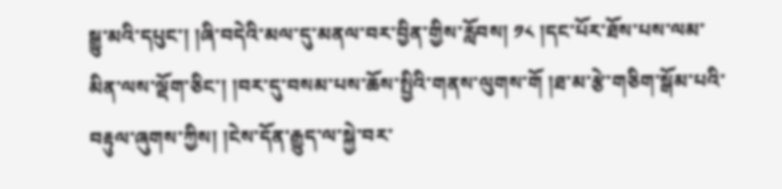སྒྱུ་མའི་དཔུང་། །ཞི་བདེའི་མལ་དུ་མནལ་བར་བྱིན་གྱིས་རློབས། ༡༨ །དང་པོར་ཐོས་པས་ལམ་མིན་ལས་ལྡོག་ཅིང་། །བར་དུ་བསམ་པས་ཆོས་སྤྱིའི་གནས་ལུགས་གོ །ཐ་མ་རྩེ་གཅིག་སྒོམ་པའི་བརྟུལ་ཞུགས་ཀྱིས། །ངེས་དོན་རྒྱུད་ལ་སྐྱེ་བར་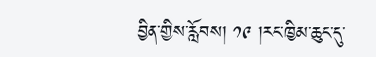བྱིན་གྱིས་རློབས། ༡༩ །རང་ཁྱིམ་ཆུང་དུ་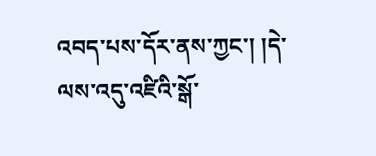འབད་པས་དོར་ནས་ཀྱང་། །དེ་ལས་འདུ་འཛིའི་སྒོ་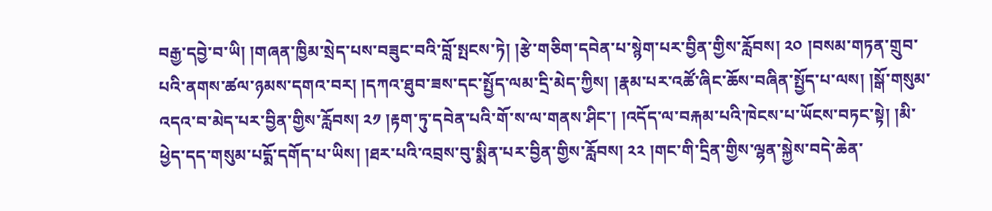བརྒྱ་དབྱེ་བ་ཡི། །གཞན་ཁྱིམ་སྲེད་པས་བཟུང་བའི་བློ་སྤངས་ཏེ། །རྩེ་གཅིག་དབེན་པ་སྙེག་པར་བྱིན་གྱིས་རློབས། ༢༠ །བསམ་གཏན་གྲུབ་པའི་ནགས་ཚལ་ཉམས་དགའ་བར། །དཀའ་ཐུབ་ཟས་དང་སྤྱོད་ལམ་དྲི་མེད་ཀྱིས། །རྣམ་པར་འཚོ་ཞིང་ཆོས་བཞིན་སྤྱོད་པ་ལས། །སྒོ་གསུམ་འདའ་བ་མེད་པར་བྱིན་གྱིས་རློབས། ༢༡ །རྟག་ཏུ་དབེན་པའི་གོ་ས་ལ་གནས་ཤིང་། །འདོད་ལ་བརྐམ་པའི་ཁེངས་པ་ཡོངས་བཏང་སྟེ། །མི་ཕྱེད་དད་གསུམ་པདྨོ་དགོད་པ་ཡིས། །ཐར་པའི་འབྲས་བུ་སྨིན་པར་བྱིན་གྱིས་རློབས། ༢༢ །གང་གི་དྲིན་གྱིས་ལྷན་སྐྱེས་བདེ་ཆེན་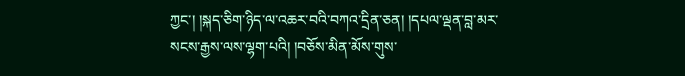ཀྱང་། །སྐད་ཅིག་ཉིད་ལ་འཆར་བའི་བཀའ་དྲིན་ཅན། །དཔལ་ལྡན་བླ་མར་སངས་རྒྱས་ལས་ལྷག་པའི། །བཅོས་མིན་མོས་གུས་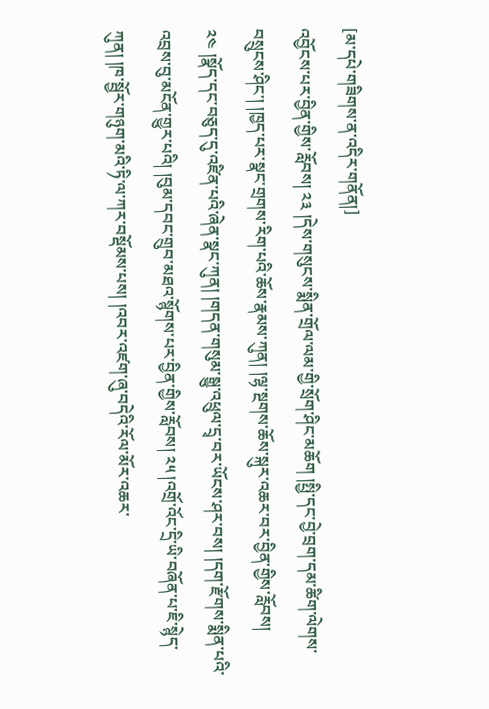[མ་དཔེ་གཟིགས་ན་འདིར་གནོན།]
འབྱོངས་པར་བྱིན་གྱིས་རློབས། ༢༣ །དེས་གསུངས་སྨིན་གྲོལ་ལམ་གྱི་སྲོག་ཤིང་མཆོག །སྤྱི་དང་བྱེ་བྲག་དམ་ཚིག་ལེགས་བསྲུངས་ཤིང་། །ཁྱད་པར་སྣང་གྲགས་རིག་པའི་ཆོས་རྣམས་ཀུན། །ལྷ་སྔགས་ཆོས་སྐུར་འཆར་བར་བྱིན་གྱིས་རློབས། ༢༤ །སྣོད་དང་བཅུད་དུ་འཛིན་པའི་ཞེན་སྣང་ཀུན། །གདན་གསུམ་སྒྱུ་འཕྲུལ་དྲྭ་བར་ཡོངས་ཤར་བས། །དག་རྫོགས་སྨིན་པའི་འབྲས་བུ་མངོན་གྱུར་པའི། །བུམ་དབང་གྲུབ་མཐའ་སྙོགས་པར་བྱིན་གྱིས་རློབས། ༢༥ །འགྲོ་འོང་དྲི་ཡི་བཞོན་པ་ཇི་སྙེད་ཀུན། །ཁ་སྦྱོར་གཉུག་མའི་ཏི་ལ་ཀར་བསྡོམས་པས། །འབར་འཛག་ཞུ་བདེའི་རོལ་མོར་འཆར་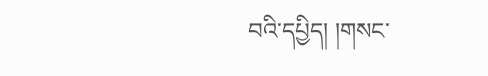བའི་དཔྱིད། །གསང་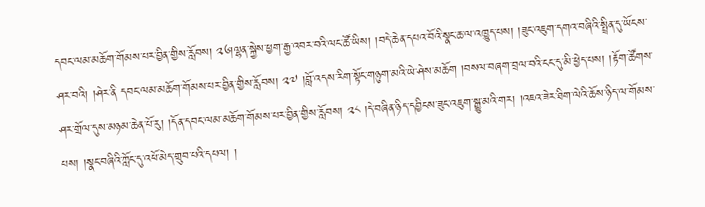དབང་ལམ་མཆོག་གོམས་པར་བྱིན་གྱིས་རློབས། ༢༦།ལྷན་སྐྱེས་ཕྱག་རྒྱ་འབར་བའི་ལང་ཚོ་ཡིས། །བདེ་ཆེན་དཔའ་བོའི་སྣང་ཆ་ལ་འཁྱུད་པས། །ཟུང་འཇུག་དགའ་བཞིའི་སྤྲིན་དུ་ཡོངས་ཤར་བའི། །ཤེར་ནི དབང་ལམ་མཆོག་གོམས་པར་བྱིན་གྱིས་རློབས། ༢༧ །བློ་འདས་རིག་སྟོང་གཉུག་མའི་ཡེ་ཤེས་མཆོག །བསལ་བཞག་བྲལ་བའི་ངང་དུ་མི་ཕྱེད་པས། །རྟོག་ཚོགས་ཤར་གྲོལ་དུས་མཉམ་ཆེན་པོ་རུ། །དོན་དབང་ལམ་མཆོག་གོམས་པར་བྱིན་གྱིས་རློབས། ༢༨ །དེ་བཞིན་ཉིད་དབྱིངས་ཟུང་འཇུག་སྒྱུ་མའི་གར། །འཇའ་ཟེར་ཐིག་ལེའི་ཆོས་ཉིད་ལ་གོམས་པས། །སྣང་བཞིའི་ཀློང་དུ་འཕོ་མེད་གྲུབ་པའི་དཔལ། །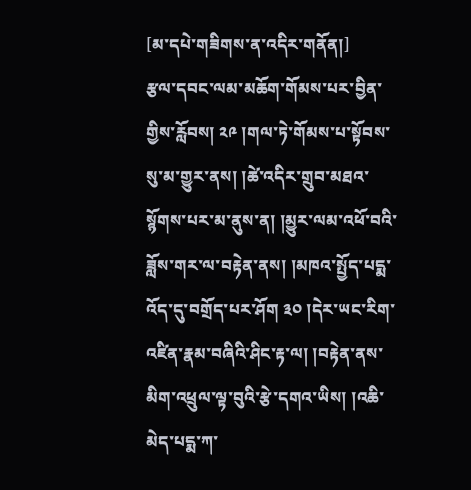[མ་དཔེ་གཟིགས་ན་འདིར་གནོན།]
རྩལ་དབང་ལམ་མཆོག་གོམས་པར་བྱིན་གྱིས་རློབས། ༢༩ །གལ་ཏེ་གོམས་པ་སྟོབས་སུ་མ་གྱུར་ནས། །ཚེ་འདིར་གྲུབ་མཐའ་སྙོགས་པར་མ་ནུས་ན། །མྱུར་ལམ་འཕོ་བའི་ཟློས་གར་ལ་བརྟེན་ནས། །མཁའ་སྤྱོད་པདྨ་འོད་དུ་བགྲོད་པར་ཤོག ༣༠ །དེར་ཡང་རིག་འཛིན་རྣམ་བཞིའི་ཤིང་རྟ་ལ། །བརྟེན་ནས་མིག་འཕྲུལ་ལྟ་བུའི་རྩེ་དགའ་ཡིས། །འཆི་མེད་པདྨ་ཀ་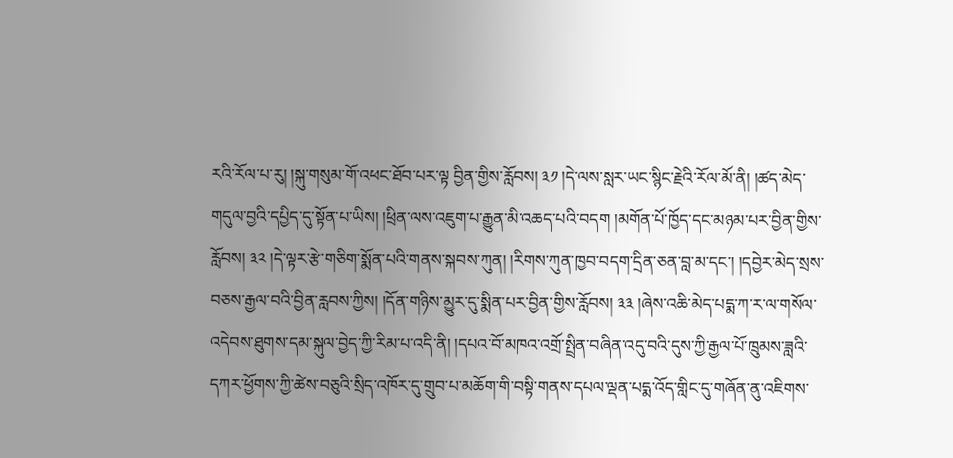རའི་རོལ་པ་རུ། །སྐུ་གསུམ་གོ་འཕང་ཐོབ་པར་ལྟ བྱིན་གྱིས་རློབས། ༣༡ །དེ་ལས་སླར་ཡང་སྙིང་རྗེའི་རོལ་མོ་ནི། །ཚད་མེད་གདུལ་བྱའི་དཔྱིད་དུ་སྟོན་པ་ཡིས། །ཕྲིན་ལས་འཇུག་པ་རྒྱུན་མི་འཆད་པའི་བདག །མགོན་པོ་ཁྱོད་དང་མཉམ་པར་བྱིན་གྱིས་རློབས། ༣༢ །དེ་ལྟར་རྩེ་གཅིག་སྨོན་པའི་གནས་སྐབས་ཀུན། །རིགས་ཀུན་ཁྱབ་བདག་དྲིན་ཅན་བླ་མ་དང་། །དབྱེར་མེད་སྲས་བཅས་རྒྱལ་བའི་བྱིན་རླབས་ཀྱིས། །དོན་གཉིས་མྱུར་དུ་སྨིན་པར་བྱིན་གྱིས་རློབས། ༣༣ །ཞེས་འཆི་མེད་པདྨ་ཀ་ར་ལ་གསོལ་འདེབས་ཐུགས་དམ་སྐུལ་བྱེད་ཀྱི་རིམ་པ་འདི་ནི། །དཔའ་བོ་མཁའ་འགྲོ་སྤྲིན་བཞིན་འདུ་བའི་དུས་ཀྱི་རྒྱལ་པོ་ཁྲུམས་ཟླའི་དཀར་ཕྱོགས་ཀྱི་ཚེས་བཅུའི་སྲིད་འཁོར་དུ་གྲུབ་པ་མཆོག་གི་བསྟི་གནས་དཔལ་ལྡན་པདྨ་འོད་གླིང་དུ་གཞོན་ནུ་འཇིགས་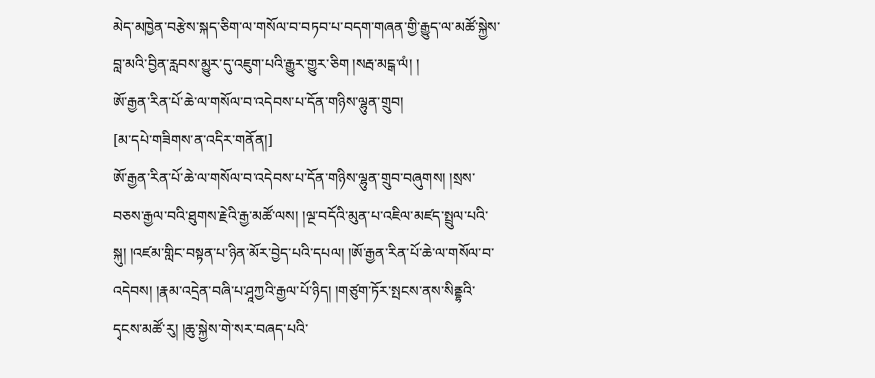མེད་མཁྱེན་བརྩེས་སྐད་ཅིག་ལ་གསོལ་བ་བཏབ་པ་བདག་གཞན་གྱི་རྒྱུད་ལ་མཚོ་སྐྱེས་བླ་མའི་བྱིན་རླབས་མྱུར་དུ་འཇུག་པའི་རྒྱུར་གྱུར་ཅིག །སརྦ་མངྒ་ལཾ། །
ཨོ་རྒྱན་རིན་པོ་ཆེ་ལ་གསོལ་བ་འདེབས་པ་དོན་གཉིས་ལྷུན་གྲུབ།
[མ་དཔེ་གཟིགས་ན་འདིར་གནོན།]
ཨོ་རྒྱན་རིན་པོ་ཆེ་ལ་གསོལ་བ་འདེབས་པ་དོན་གཉིས་ལྷུན་གྲུབ་བཞུགས། །སྲས་བཅས་རྒྱལ་བའི་ཐུགས་རྗེའི་རྒྱ་མཚོ་ལས། །ལྔ་བདོའི་མུན་པ་འཇིལ་མཛད་སྤྲུལ་པའི་སྐུ། །འཛམ་གླིང་བསྟན་པ་ཉིན་མོར་བྱེད་པའི་དཔལ། །ཨོ་རྒྱན་རིན་པོ་ཆེ་ལ་གསོལ་བ་འདེབས། །རྣམ་འདྲེན་བཞི་པ་ཤཱཀྱའི་རྒྱལ་པོ་ཉིད། །གཙུག་ཏོར་སྤངས་ནས་སིནྡྷའི་དྭངས་མཚོ་རུ། །ཆུ་སྐྱེས་གེ་སར་བཞད་པའི་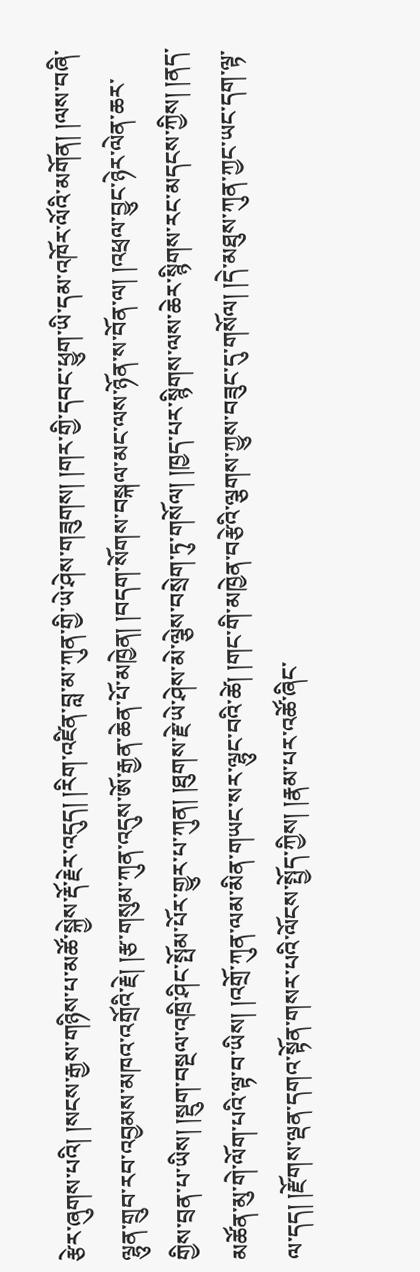རྩེར་ཞུགས་པའི། །སངས་རྒྱས་གཉིས་པ་མཚོ་སྐྱེས་རྡོ་རྗེར་འདུད། །རིག་འཛིན་བླ་མ་ཀུན་གྱི་ཡེ་ཤེས་གཟུགས། །གར་གྱི་དབང་ཕྱུག་ཡི་དམ་འཁོར་ལོའི་མགོན། །ལས་བཞི་ལྷུན་གྲུབ་རབ་འབྱམས་མཁའ་འགྲོའི་རྗེ། །རྩ་གསུམ་ཀུན་འདུས་ཨོ་རྒྱན་ཆེན་པོ་མཁྱེན། །བདག་སོགས་བསྐལ་མང་ལས་ཉོན་ས་བོན་ལ། །འཕྲལ་བྱུང་ཉེར་ལེན་ཆར་གྱིས་བྲན་པ་ཡིས། །སྡུག་བསྔལ་འཁྲི་ཤིང་སྤོམ་པོར་གྱུར་པ་ཀུན། །ཐུགས་རྗེ་ཡེ་ཤེས་མེ་ལྕེས་བསྲེག་ཏུ་གསོལ། །ཁྱད་པར་སྙིགས་ལས་ཆེར་སྙིགས་རང་མདངས་ཀྱིས། །ནད་མཚོན་མུ་གེ་ལོག་པའི་ལྟ་བ་ཡིས། །འགྲོ་ཀུན་ལམ་མིན་གཡང་སར་ལྷུང་བའི་ཚེ། །གང་གི་མཁྱེན་བརྩེའི་ལྕགས་ཀྱུས་བཟུང་དུ་གསོལ། །དེ་མཐུས་ཀུན་ཀྱང་ཡང་དག་ལྟ་ལ་དད། །རྫོགས་ལྡན་དགའ་སྟོན་གསར་པའི་ལོངས་སྤྱོད་ཀྱིས། །རྣམ་པར་འཚོ་ཞིང་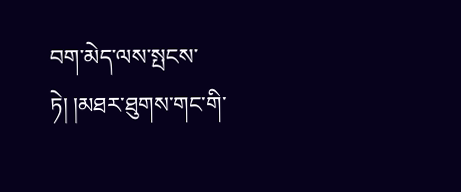བག་མེད་ལས་སྤངས་ཏེ། །མཐར་ཐུགས་གང་གི་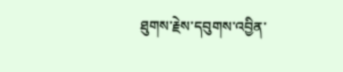ཐུགས་རྗེས་དབུགས་འབྱིན་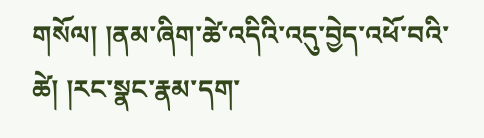གསོལ། །ནམ་ཞིག་ཚེ་འདིའི་འདུ་བྱེད་འཕོ་བའི་ཚེ། །རང་སྣང་རྣམ་དག་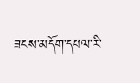ཟངས་མདོག་དཔལ་རི་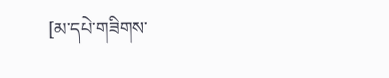[མ་དཔེ་གཟིགས་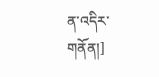ན་འདིར་གནོན།]